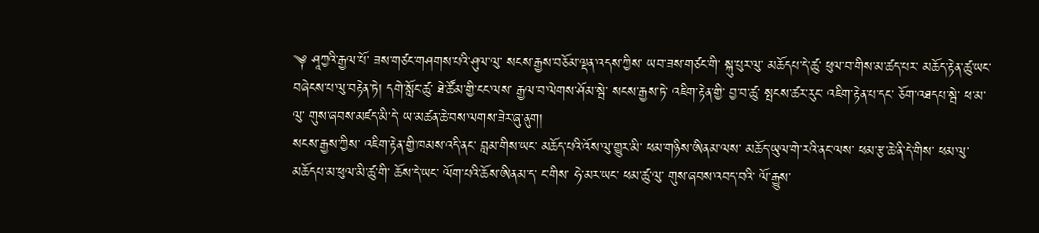༆ ཤཱཀྱའི་རྒྱལ་པོ་ ཟས་གཙང་གཤགས་པའི་ཤུལ་ལུ་ སངས་རྒྱས་བཅོམ་ལྡན་འདས་ཀྱིས་ ཡབ་ཟས་གཙང་གི་ སྐུ་པུར་ལུ་ མཆོདཔ་དེ་ཚུ་ ཕུལ་བ་གིས་མ་ཚད་པར་ མཆོད་རྟེན་ཚུ་ཡང་ བཞེངས་པ་ལུ་བརྟེན་ཏེ། དགེ་སློང་ཚུ་ ཐེ་ཚོམ་གྱི་ངང་ལས་ རྒྱལ་བ་ལེགས་ཤོམ་སྦེ་ སངས་རྒྱས་ཏེ་ འཇིག་རྟེན་གྱི་ བྱ་བ་ཚུ་ སྤངས་ཚར་རུང་ འཇིག་རྟེན་པ་དང་ ཅོག་འཐདཔ་སྦེ་ ཕ་མ་ལུ་ གུས་ཞབས་མཛད་མི་དེ་ ཡ་མཚན་ཆེ་བས་ལགས་ཟེར་ཞུ་ནུག།
སངས་རྒྱས་ཀྱིས་ འཇིག་རྟེན་གྱི་ཁམས་འདི་ནང་ བླམ་གིས་ཡང་ མཆོད་པའི་འོས་ལུ་གྱུར་མི་ ཕམ་གཉིས་ཨིནམ་ལས་ མཆོད་ཡུལ་གེ་རའི་ནང་ལས་ ཕམ་རྩ་ཆེ་ནི་དེ་གིས་ ཕམ་ལུ་ མཆོདཔ་མ་ཕུལ་མི་ཚུ་གི་ ཆོས་དེ་ཡང་ ལོག་པའི་ཆོས་ཨིནམ་ད་ ང་གིས་ ཧེ་མར་ཡང་ ཕམ་ཚུ་ལུ་ གུས་ཞབས་འབད་བའི་ ལོ་རྒྱུས་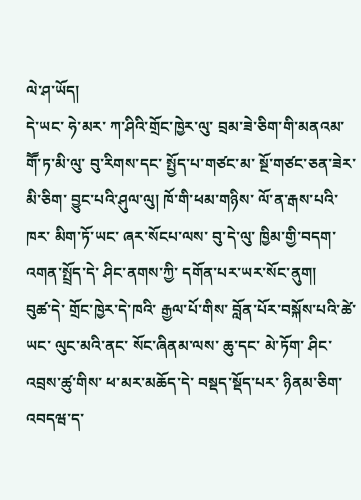ལེ་ཤ་ཡོད།
དེ་ཡང་ ཧེ་མར་ ཀ་ཤིའི་གྲོང་ཁྱེར་ལུ་ བྲམ་ཟེ་ཅིག་གི་མནའམ་ གཽ་ཏ་མི་ལུ་ བུ་རིགས་དང་ སྤྱོད་པ་གཙང་མ་ སྔོ་གཙང་ཅན་ཟེར་མི་ཅིག་ བྱུང་པའི་ཤུལ་ལུ། ཁོ་གི་ཕམ་གཉིས་ ལོ་ན་རྒས་པའི་ཁར་ མིག་ཏོ་ཡང་ ཞར་སོངཔ་ལས་ བུ་དེ་ལུ་ ཁྱིམ་གྱི་བདག་འགན་སྤྲོད་དེ་ ཤིང་ནགས་ཀྱི་ དགོན་པར་ཡར་སོང་ནུག།
བུཚ་དེ་ གྲོང་ཁྱེར་དེ་ཁའི་ རྒྱལ་པོ་གིས་ བློན་པོར་བསྐོས་པའི་ཚེ་ཡང་ ལུང་མའི་ནང་ སོང་ཞིནམ་ལས་ ཆུ་དང་ མེ་ཏོག་ ཤིང་འབྲས་ཚུ་གིས་ ཕ་མར་མཆོད་དེ་ བསྡད་སྡོད་པར་ ཉིནམ་ཅིག་འབདཝ་ད་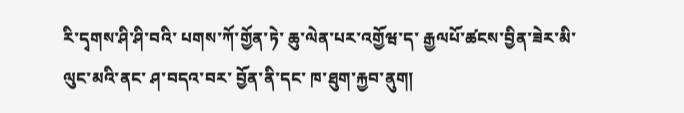རི་དྭགས་ཤི་ཤི་བའི་ པགས་ཀོ་གྱོན་ཏེ་ ཆུ་ལེན་པར་འགྱོཝ་ད་ རྒྱལཔོ་ཚངས་བྱིན་ཟེར་མི་ ལུང་མའི་ནང་ ཤ་བདའ་བར་ བྱོན་ནི་དང་ ཁ་ཐུག་རྐྱབ་ནུག།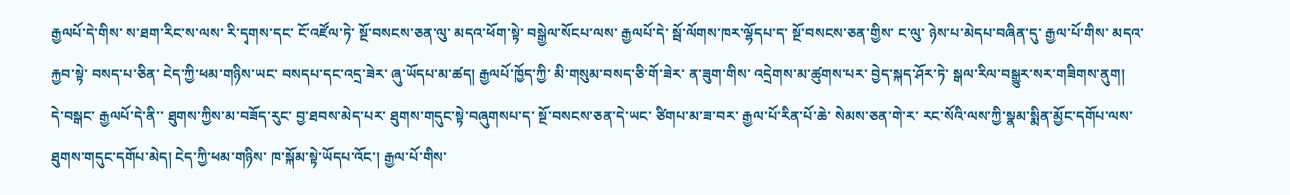རྒྱལཔོ་དེ་གིས་ ས་ཐག་རིང་ས་ལས་ རི་དྭགས་དང་ ངོ་འཛོལ་ཏེ་ སྔོ་བསངས་ཅན་ལུ་ མདའ་ཕོག་སྟེ་ བསྒྱེལ་སོངཔ་ལས་ རྒྱལཔོ་དེ་ སྦོ་ལོགས་ཁར་ལྷོདཔ་ད་ སྔོ་བསངས་ཅན་གྱིས་ ང་ལུ་ ཉེས་པ་མེདཔ་བཞིན་དུ་ རྒྱལ་པོ་གིས་ མདའ་རྐྱབ་སྟེ་ བསད་པ་ཅིན་ ངེད་ཀྱི་ཕམ་གཉིས་ཡང་ བསདཔ་དང་འདྲ་ཟེར་ ཞུ་ཡོདཔ་མ་ཚད། རྒྱལཔོ་ཁྱོད་ཀྱི་ མི་གསུམ་བསད་ཅི་གོ་ཟེར་ ན་ཟུག་གིས་ འདྲེགས་མ་ཚུགས་པར་ བྱེད་སྐད་ཤོར་ཏེ་ སྒལ་རིལ་བསྒྱུར་སར་གཟིགས་ནུག།
དེ་བསྒང་ རྒྱལཔོ་དེ་ནི་་ ཐུགས་ཀྱིས་མ་བཟོད་རུང་ བྱ་ཐབས་མེད་པར་ ཐུགས་གདུང་སྟེ་བཞུགསཔ་ད་ སྔོ་བསངས་ཅན་དེ་ཡང་ ཙིགཔ་མ་ཟ་བར་ རྒྱལ་པོ་རིན་པོ་ཆེ་ སེམས་ཅན་གེ་ར་ རང་སོའི་ལས་ཀྱི་སྣམ་སྨིན་མྱོང་དགོཔ་ལས་ ཐུགས་གདུང་དགོཔ་མེད། ངེད་ཀྱི་ཕམ་གཉིས་ ཁ་སྐོམ་སྟེ་ཡོདཔ་འོང་། རྒྱལ་པོ་གིས་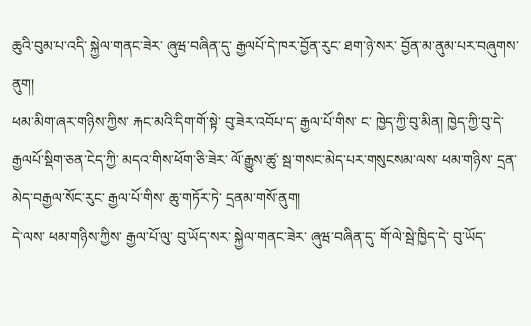ཆུའི་བུམ་པ་འདི་ སྐྱེལ་གནང་ཟེར་ ཞུཝ་བཞིན་དུ་ རྒྱལཔོ་དེ་ཁར་བྱོན་རུང་ ཐག་ཉེ་སར་ བྱོན་མ་ནུམ་པར་བཞུགས་ནུག།
ཕམ་མིག་ཞར་གཉིས་ཀྱིས་ རྐང་མའི་དིག་གོ་སྟེ་ བུ་ཟེར་འབོཔ་ད་ རྒྱལ་པོ་གིས་ ང་ ཁྱེད་ཀྱི་བུ་མིན། ཁྱེད་ཀྱི་བུ་དེ་ རྒྱལཔོ་སྡིག་ཅན་ངེད་ཀྱི་ མདའ་གིས་ཕོག་ཅི་ཟེར་ ལོ་རྒྱུས་ཚུ་ སྦ་གསང་མེད་པར་གསུངསམ་ལས་ ཕམ་གཉིས་ དྲན་མེད་བརྒྱལ་སོང་རུང་ རྒྱལ་པོ་གིས་ ཆུ་གཏོར་ཏེ་ དྲནམ་གསོ་ནུག།
དེ་ལས་ ཕམ་གཉིས་ཀྱིས་ རྒྱལ་པོ་ལུ་ བུ་ཡོད་སར་ སྐྱེལ་གནང་ཟེར་ ཞུཝ་བཞིན་དུ་ གོ་ལེ་སྦེ་ཁྱིད་དེ་ བུ་ཡོད་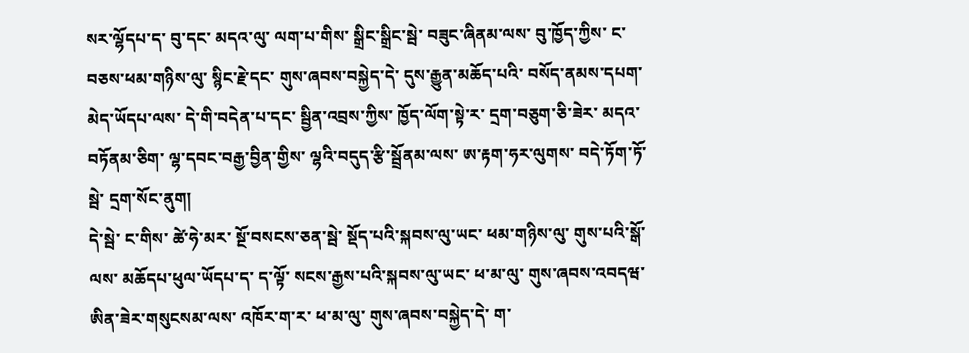སར་ལྷོདཔ་ད་ བུ་དང་ མདའ་ལུ་ ལག་པ་གིས་ སྒྲིང་སྒྲིང་སྦེ་ བཟུང་ཞིནམ་ལས་ བུ་ཁྱོད་ཀྱིས་ ང་བཅས་ཕམ་གཉིས་ལུ་ སྙིང་རྗེ་དང་ གུས་ཞབས་བསྐྱེད་དེ་ དུས་རྒྱུན་མཆོད་པའི་ བསོད་ནམས་དཔག་མེད་ཡོདཔ་ལས་ དེ་གི་བདེན་པ་དང་ སྦྱིན་འབྲས་ཀྱིས་ ཁྱོད་ལོག་སྟེ་ར་ དྲག་བཅུག་ཅི་ཟེར་ མདའ་བཏོནམ་ཅིག་ ལྷ་དབང་བརྒྱ་བྱིན་གྱིས་ ལྷའི་བདུད་རྩི་སྦྲོནམ་ལས་ ཨ་རྟག་ཧར་ལུགས་ བདེ་ཏོག་ཏོ་སྦེ་ དྲག་སོང་ནུག།
དེ་སྦེ་ ང་གིས་ ཚེ་ཧེ་མར་ སྔོ་བསངས་ཅན་སྦེ་ སྡོད་པའི་སྐབས་ལུ་ཡང་ ཕམ་གཉིས་ལུ་ གུས་པའི་སྒོ་ལས་ མཆོདཔ་ཕུལ་ཡོདཔ་ད་ ད་ལྟོ་ སངས་རྒྱས་པའི་སྐབས་ལུ་ཡང་ ཕ་མ་ལུ་ གུས་ཞབས་འབདཝ་ཨིན་ཟེར་གསུངསམ་ལས་ འཁོར་ག་ར་ ཕ་མ་ལུ་ གུས་ཞབས་བསྐྱེད་དེ་ ག་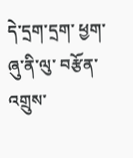དེ་དྲག་དྲག་ ཕྱག་ཞུ་ནི་ལུ་ བརྩོན་འགྲུས་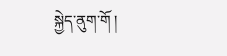སྐྱེད་ནུག་གོ །